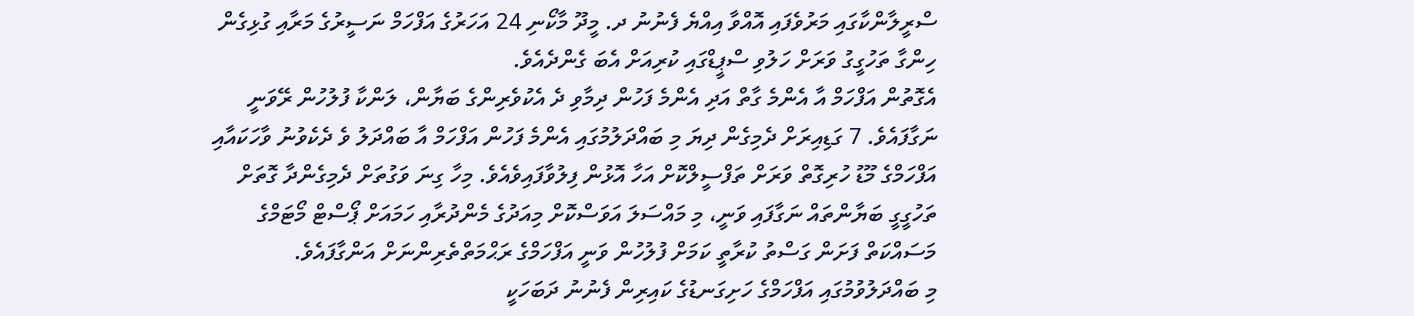ސްރީލާންކާގައި މަރުވެފައި އޮއްވާ އިއްޔެ ފެނުނު ދ. މީދޫ މާކޯނި 24 އަހަރުގެ އަފްހަމް ނަސީރުގެ މަރާއި ގުޅިގެން ހިންގާ ތަހުގީގު ވަރަށް ހަލުވި ސްޕީޑްގައި ކުރިއަށް އެބަ ގެންދެއެވެ.
އެގޮތުން އަފްހަމް އާ އެންމެ ގާތް އަދި އެންމެ ފަހުން ދިމާވި ދެ އެކުވެރިންގެ ބަޔާން، ލަންކާ ފުލުހުން ރޭވަނީ ނަގާފައެވެ. 7 ގަޑިއިރަށް ދެމިގެން ދިޔަ މި ބައްދަލުމުގައި އެންމެ ފަހުން އަފްހަމް އާ ބައްދަލު ވެ ދެކެވުނު ވާހަކައާއި އަފްހަމްގެ މޫޑު ހުރިގޮތް ވަރަށް ތަފްސީލްކޮށް އަހާ އޮޅުން ފިލުވާފައިވެއެވެ. މިހާ ގިނަ ވަގުތަށް ދެމިގެންދާ ގޮތަށް ތަހުގީގީ ބަޔާންތައް ނަގާފައި ވަނީ، މި މައްސަލަ އަވަސްކޮށް މިއަދުގެ މެންދުރާއި ހަމައަށް ޕޯސްޓް މޯޓަމްގެ މަސައްކަތް ފަށަން ގަސްތު ކުރާތީ ކަމަށް ފުލުހުން ވަނީ އަފްހަމްގެ ރަޙްމަތްތެރިންނަށް އަންގާފައެވެ.
މި ބައްދަލުވުމުގައި އަފްހަމްގެ ހަށިގަނޑުގެ ކައިރިން ފެނުނު ދަބަހަކީ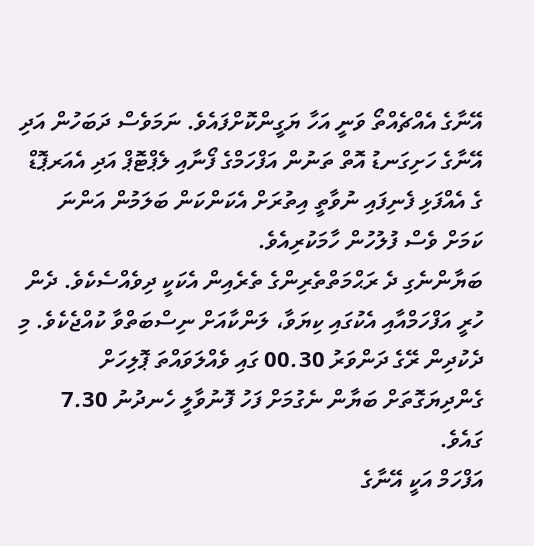އޭނާގެ އެއްޗެއްތޯ ވަނީ އަހާ ޔަގީންކޮށްފައެވެ. ނަމަވެސް ދަބަހުން އަދި އޭނާގެ ހަށިގަނޑު އޮތް ތަނުން އަފްހަމްގެ ފޯނާއި ލެޕްޓޮޕް އަދި އެއަރޕޮޑް ގެ އެއްފަޅި ފެނިފައި ނުވާތީ އިތުރަށް އެކަންކަން ބަލަމުން އަންނަ ކަމަށް ވެސް ފުލުހުން ހާމަކުރިއެވެ.
ބަޔާންނެގި ދެ ރަޙްމަތްތެރިންގެ ތެރެއިން އެކަކީ ދިވެއްސެކެވެ. ދެން ހުރީ އަފްހަމްއާއި އެކުގައި ކިޔަވާ، ލަންކާއަށް ނިސްބަތްވާ ކުއްޖެކެވެ. މި ދެކުދިން ރޭގެ ދަންވަރު 00.30 ގައި ވެއްލަވައްތަ ޕޮލިހަށް ގެންދިޔަގޮތަށް ބަޔާން ނެގުމަށް ފަހު ފޮނުވާލީ ހެނދުނު 7.30 ގައެވެ.
އަފްހަމް އަކީ އޭނާގެ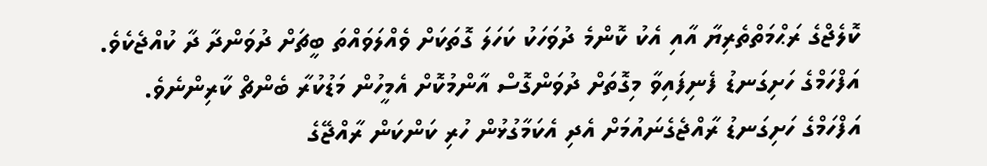ކޮލެޖްގެ ރަޙްމަތްތެރިޔާ އާއި އެކު ކޮންމެ ދުވަހަކު ކަހަލަ ގޮތަކަށް ވެއްލަވައްތަ ބީޗަށް ދުވަންދާ ދާ ކުއްޖެކެވެ. އަފްހަމްގެ ހަށިގަނޑު ފެނިފައިވާ މިގޮތަށް ދުވަންގޮސް އާންމުކޮށް އެމީހުން މަޑުކުރާ ބެންޗް ކާރިންނެވެ.
އަފްހަމްގެ ހަށިގަނޑު ރާއްޖެގެނައުމަށް އެދި އެކަމާގުޅުން ހުރި ކަންކަން ރާއްޖޭގެ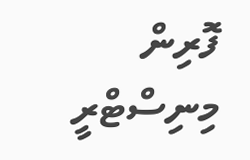ފޮރިން މިނިސްޓްރީ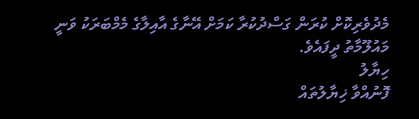މެދުވެރިކޮށް ކުރަން ގަސްދުކުރާ ކަމަށް އޭނާގެ އާއިލާގެ މެމްބަރަކު ވަނީ މައުލޫމާތު ދީފައެވެ.
ހިޔާލު
ފޮނުއްވާ ޚިޔާލުތައް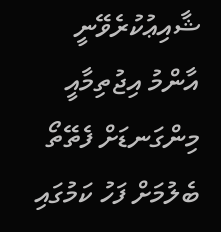ޝާއިޢުކުރެވޭނީ އާންމު އިޖުތިމާއީ މިންގަނޑަށް ފެތޭތޯ ބެލުމަށް ފަހު ކަމުގައި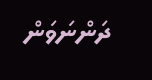ދަންނަވަން